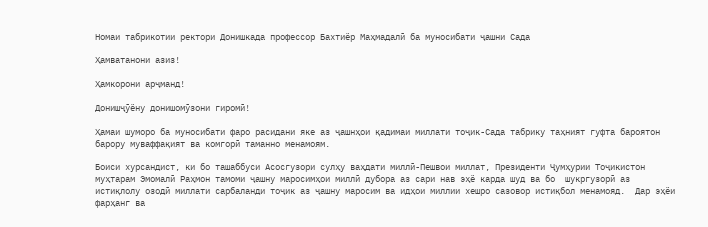Номаи табрикотии ректори Донишкада профессор Бахтиёр Маҳмадалӣ ба муносибати ҷашни Сада

Ҳамватанони азиз!

Ҳамкорони арҷманд!

Донишҷӯёну донишомӯзони гиромӣ!

Ҳамаи шуморо ба муносибати фаро расидани яке аз ҷашнҳои қадимаи миллати тоҷик-Сада табрику таҳният гуфта бароятон барору муваффақият ва комгорӣ таманно менамоям.

Боиси хурсандист, ки бо ташаббуси Асосгузори сулҳу ваҳдати миллӣ-Пешвои миллат, Президенти Ҷумҳурии Тоҷикистон муҳтарам Эмомалӣ Раҳмон тамоми ҷашну маросимҳои миллӣ дубора аз сари нав эҳё карда шуд ва бо  шукргузорӣ аз истиқлолу озодӣ миллати сарбаланди тоҷик аз ҷашну маросим ва идҳои миллии хешро сазовор истиқбол менамояд.  Дар эҳёи фарҳанг ва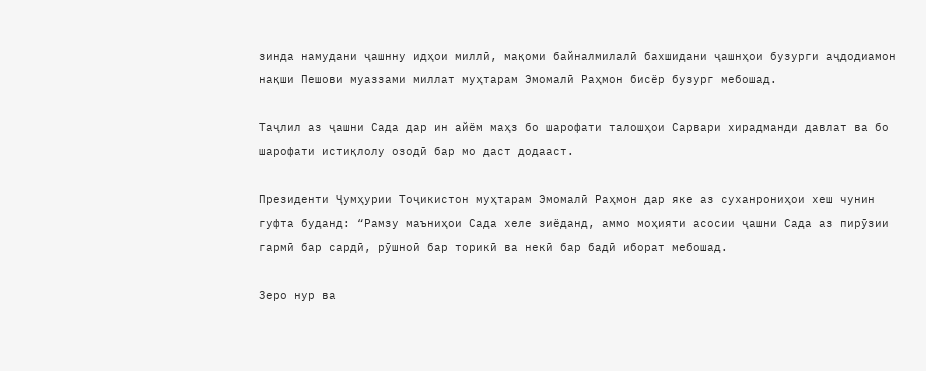зинда намудани ҷашнну идҳои миллӣ, мақоми байналмилалӣ бахшидани ҷашнҳои бузурги аҷдодиамон нақши Пешови муаззами миллат муҳтарам Эмомалӣ Раҳмон бисёр бузург мебошад.

Таҷлил аз ҷашни Сада дар ин айём маҳз бо шарофати талошҳои Сарвари хирадманди давлат ва бо шарофати истиқлолу озодӣ бар мо даст додааст.

Президенти Ҷумҳурии Тоҷикистон муҳтарам Эмомалӣ Раҳмон дар яке аз суханрониҳои хеш чунин гуфта буданд: “Рамзу маъниҳои Сада хеле зиёданд, аммо моҳияти асосии ҷашни Сада аз пирӯзии гармӣ бар сардӣ, рӯшноӣ бар торикӣ ва некӣ бар бадӣ иборат мебошад.

Зеро нур ва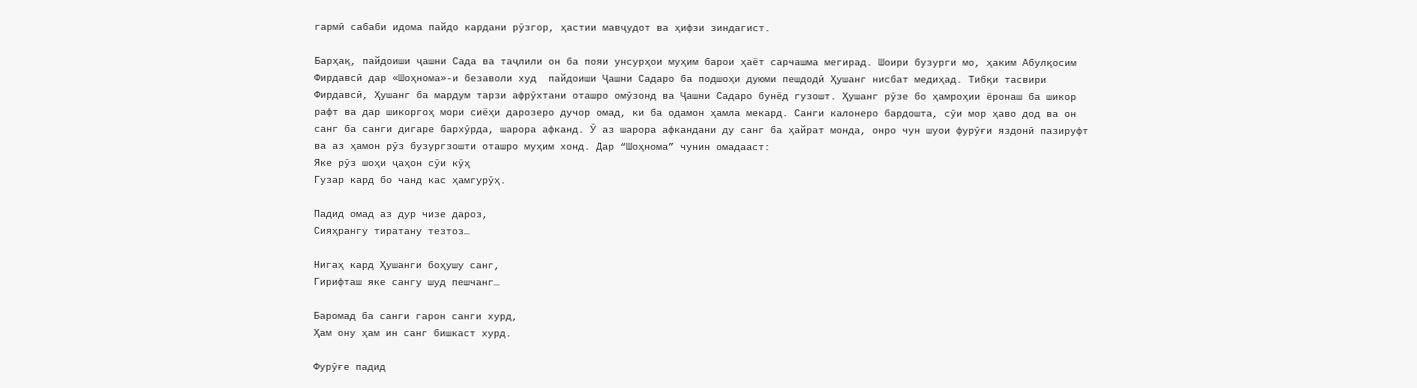гармӣ сабаби идома пайдо кардани рӯзгор, ҳастии мавҷудот ва ҳифзи зиндагист.

Барҳақ, пайдоиши ҷашни Сада ва таҷлили он ба пояи унсурҳои муҳим барои ҳаёт сарчашма мегирад. Шоири бузурги мо, ҳаким Абулқосим Фирдавсӣ дар «Шоҳнома»-и безаволи худ  пайдоиши Ҷашни Садаро ба подшоҳи дуюми пешдодӣ Ҳушанг нисбат медиҳад. Тибқи тасвири Фирдавсӣ, Ҳушанг ба мардум тарзи афрӯхтани оташро омӯзонд ва Ҷашни Садаро бунёд гузошт. Ҳушанг рӯзе бо ҳамроҳии ёронаш ба шикор рафт ва дар шикоргоҳ мори сиёҳи дарозеро дучор омад, ки ба одамон ҳамла мекард. Санги калонеро бардошта, сӯи мор ҳаво дод ва он санг ба санги дигаре бархӯрда, шарора афканд. Ӯ аз шарора афкандани ду санг ба ҳайрат монда, онро чун шуои фурӯғи яздонӣ пазируфт ва аз ҳамон рӯз бузургзошти оташро муҳим хонд. Дар “Шоҳнома” чунин омадааст:
Яке рӯз шоҳи ҷаҳон сӯи кӯҳ
Гузар кард бо чанд кас ҳамгурӯҳ.

Падид омад аз дур чизе дароз,
Сияҳрангу тиратану тезтоз…

Нигаҳ кард Ҳушанги боҳушу санг,
Гирифташ яке сангу шуд пешчанг…

Баромад ба санги гарон санги хурд,
Ҳам ону ҳам ин санг бишкаст хурд.

Фурӯғе падид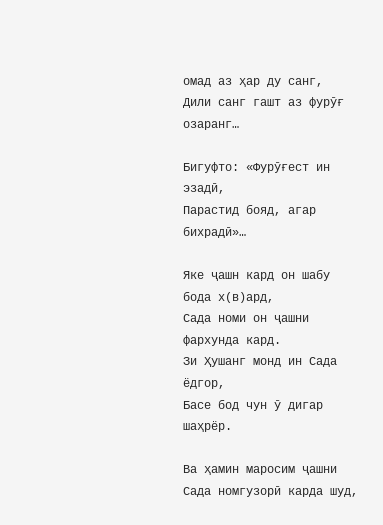омад аз ҳар ду санг,
Дили санг гашт аз фурӯғ озаранг…

Бигуфто: «Фурӯғест ин эзадӣ,
Парастид бояд, агар бихрадӣ»…

Яке ҷашн кард он шабу бода х(в)ард,
Сада номи он ҷашни фархунда кард.
Зи Ҳушанг монд ин Сада ёдгор,
Басе бод чун ӯ дигар шаҳрёр.

Ва ҳамин маросим ҷашни Сада номгузорӣ карда шуд,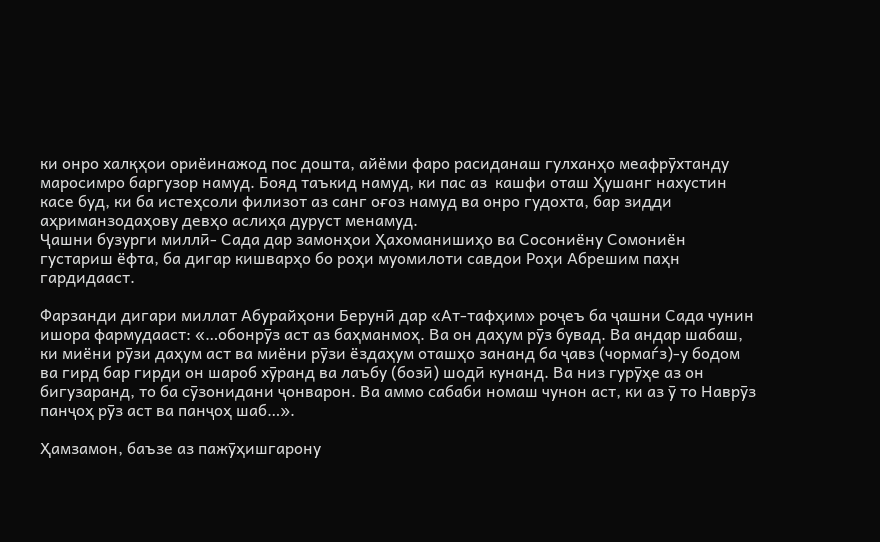ки онро халқҳои ориёинажод пос дошта, айёми фаро расиданаш гулханҳо меафрӯхтанду маросимро баргузор намуд. Бояд таъкид намуд, ки пас аз  кашфи оташ Ҳушанг нахустин касе буд, ки ба истеҳсоли филизот аз санг оғоз намуд ва онро гудохта, бар зидди аҳриманзодаҳову девҳо аслиҳа дуруст менамуд.
Ҷашни бузурги миллӣ- Сада дар замонҳои Ҳахоманишиҳо ва Сосониёну Сомониён густариш ёфта, ба дигар кишварҳо бо роҳи муомилоти савдои Роҳи Абрешим паҳн гардидааст.

Фарзанди дигари миллат Абурайҳони Берунӣ дар «Ат-тафҳим» роҷеъ ба ҷашни Сада чунин ишора фармудааст: «…обонрӯз аст аз баҳманмоҳ. Ва он даҳум рӯз бувад. Ва андар шабаш, ки миёни рӯзи даҳум аст ва миёни рӯзи ёздаҳум оташҳо зананд ба ҷавз (чормаѓз)-у бодом ва гирд бар гирди он шароб хӯранд ва лаъбу (бозӣ) шодӣ кунанд. Ва низ гурӯҳе аз он бигузаранд, то ба сӯзонидани ҷонварон. Ва аммо сабаби номаш чунон аст, ки аз ӯ то Наврӯз панҷоҳ рӯз аст ва панҷоҳ шаб…».

Ҳамзамон, баъзе аз пажӯҳишгарону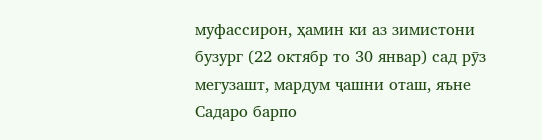муфассирон, ҳамин ки аз зимистони бузург (22 октябр то 30 январ) сад рӯз мегузашт, мардум ҷашни оташ, яъне Садаро барпо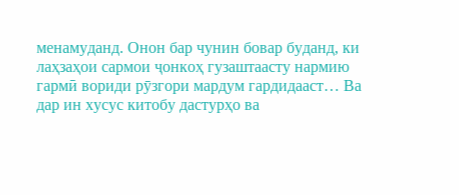менамуданд. Онон бар чунин бовар буданд, ки лаҳзаҳои сармои ҷонкоҳ гузаштаасту нармию гармӣ вориди рӯзгори мардум гардидааст… Ва дар ин хусус китобу дастурҳо ва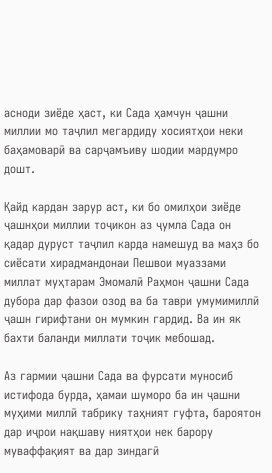асноди зиёде ҳаст, ки Сада ҳамчун ҷашни миллии мо таҷлил мегардиду хосиятҳои неки баҳамоварӣ ва сарҷамъиву шодии мардумро дошт.

Қайд кардан зарур аст, ки бо омилҳои зиёде ҷашнҳои миллии тоҷикон аз ҷумла Сада он қадар дуруст таҷлил карда намешуд ва маҳз бо сиёсати хирадмандонаи Пешвои муаззами миллат муҳтарам Эмомалӣ Раҳмон ҷашни Сада дубора дар фазои озод ва ба таври умумимиллӣ ҷашн гирифтани он мумкин гардид. Ва ин як бахти баланди миллати тоҷик мебошад.

Аз гармии ҷашни Сада ва фурсати муносиб истифода бурда, ҳамаи шуморо ба ин ҷашни муҳими миллӣ табрику таҳният гуфта, бароятон дар иҷрои нақшаву ниятҳои нек барору муваффақият ва дар зиндагӣ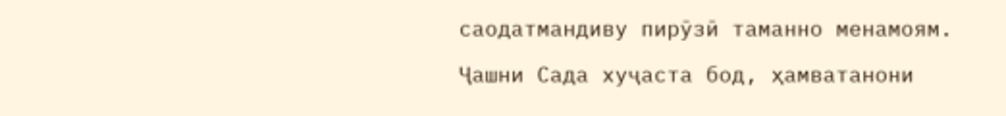саодатмандиву пирӯзӣ таманно менамоям.

Ҷашни Сада хуҷаста бод, ҳамватанони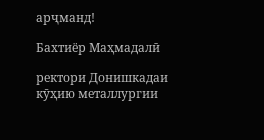арҷманд!

Бахтиёр Маҳмадалӣ

ректори Донишкадаи кӯҳию металлургии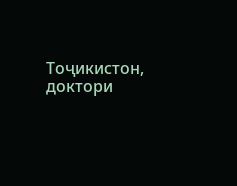Тоҷикистон, доктори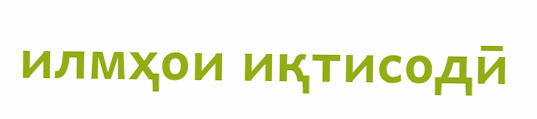илмҳои иқтисодӣ